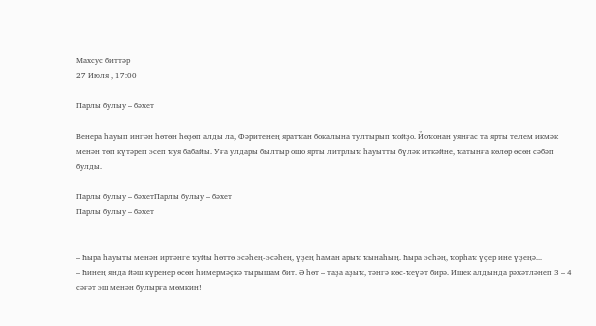Махсус биттәр
27 Июля , 17:00

Парлы булыу – бәхет

Венера һауып ингән һөтөн һөҙөп алды ла, Фәритенең яратҡан бокалына тултырып ҡойҙо. Йоҡонан уянғас та ярты телем икмәк менән төп күтәреп эсеп ҡуя бабайы. Уға улдары былтыр ошо ярты литрлыҡ һауытты бүләк иткәйне, ҡатынға көлөр өсөн сәбәп булды.

Парлы булыу – бәхетПарлы булыу – бәхет
Парлы булыу – бәхет


– Һыра һауыты менән иртәнге ҡуйы һөттө эсәһең-эсәһең, үҙең һаман арыҡ ҡынаһың. Һыра эсһәң, ҡорһаҡ үҫер ине үҙеңә...
– Һинең янда йәш күренер өсөн һимермәҫкә тырышам бит. Ә һөт – таҙа аҙыҡ, тәнгә көс-ҡеүәт бирә. Ишек алдында рәхәтләнеп 3 – 4 сәғәт эш менән булырға мөмкин!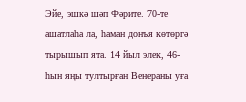Эйе, эшкә шәп Фәрите. 70-те ашатлаһа ла, һаман донъя көтөргә тырышып ята. 14 йыл элек, 46-һын яңы тултырған Венераны уға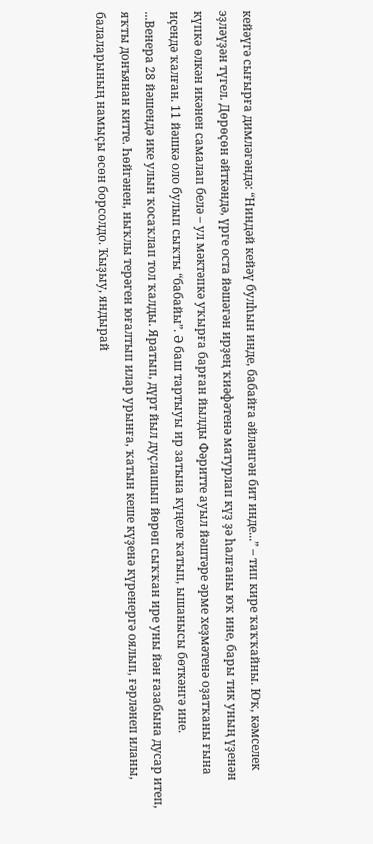кейәүгә сығырға димләгәндә: “Ниндәй кейәү булһын инде, бабайға әйләнгән бит инде...” – тип кире ҡаҡҡайны. Юҡ, кәмселек эҙләүҙән түгел. Дөрөҫөн әйткәндә, үрге оста йәшәгән ирҙең ҡиәфәтенә матурлап күҙ ҙә һалғаны юҡ ине, бары тик уның үҙенән күпкә өлкән икәнен самалап белә – ул мәктәпкә уҡырға барған йылды Фәритте ауыл йәштәре әрме хеҙмәтенә оҙатҡаны ғына иҫендә ҡалған. 11 йәшкә оло булып сыҡты “бабайы”. Ә баш тартыуы ир затына күңеле ҡатып, ышанысы бөткәнгә ине.
...Венера 28 йәшендә ике улын ҡосаҡлап тол ҡалды. Яратып, дүрт йыл дуҫлашып йөрөп сыҡҡан ире уны йән ғазабына дусар итеп, яҡты донъянан китте. Һөйгәнен, ныҡлы терәген юғалтып илар урынға, ҡатын кеше күҙенә күренергә оялып, ғәрләнеп иланы, балаларының намыҫы өсөн борсолдо. Ҡыҙыу, яндырай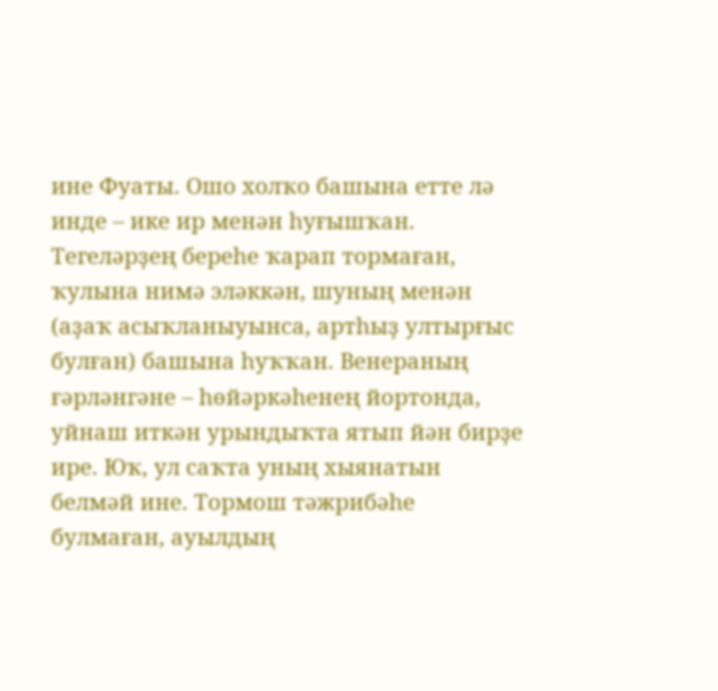ине Фуаты. Ошо холҡо башына етте лә инде – ике ир менән һуғышҡан. Тегеләрҙең береһе ҡарап тормаған, ҡулына нимә эләккән, шуның менән (аҙаҡ асыҡланыуынса, артһыҙ ултырғыс булған) башына һуҡҡан. Венераның ғәрләнгәне – һөйәркәһенең йортонда, уйнаш иткән урындыҡта ятып йән бирҙе ире. Юҡ, ул саҡта уның хыянатын белмәй ине. Тормош тәжрибәһе булмаған, ауылдың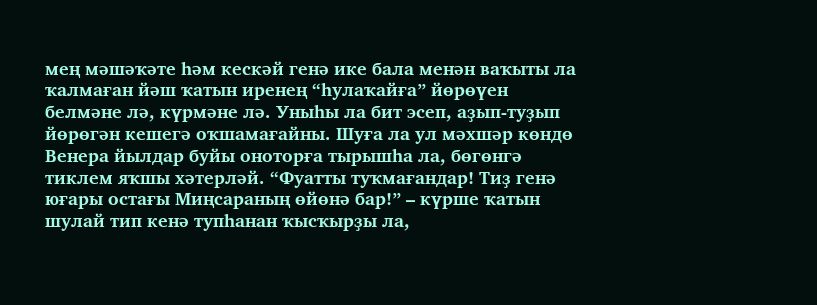мең мәшәҡәте һәм кескәй генә ике бала менән ваҡыты ла ҡалмаған йәш ҡатын иренең “һулаҡайға” йөрөүен белмәне лә, күрмәне лә. Уныһы ла бит эсеп, аҙып-туҙып йөрөгән кешегә оҡшамағайны. Шуға ла ул мәхшәр көндө Венера йылдар буйы оноторға тырышһа ла, бөгөнгә тиклем яҡшы хәтерләй. “Фуатты туҡмағандар! Тиҙ генә юғары остағы Миңсараның өйөнә бар!” – күрше ҡатын шулай тип кенә тупһанан ҡысҡырҙы ла,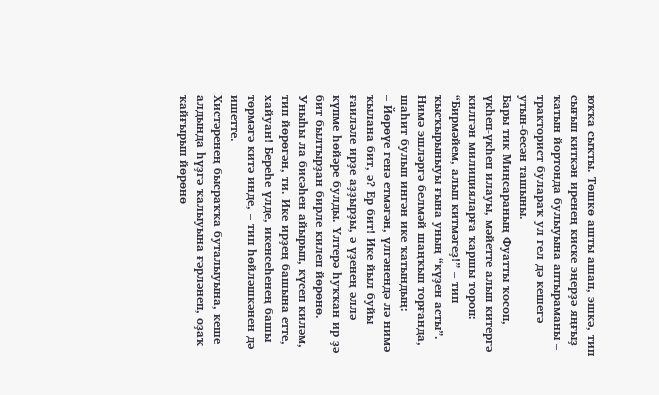юҡҡа сыҡты. Төшкө ашты ашап, эшкә, тип сығып киткән иренең киске эңерҙә яңғыҙ ҡатын йортонда булыуына аптыраманы – тракторист булараҡ ул гел дә кешегә утын-бесән ташыны.
Бары тик Миңсараның Фуатты ҡосоп, үкһеп-үкһеп илауы, мәйетте алып китергә килгән милицияларға ҡаршы тороп: “Бирмәйем, алып китмәгеҙ!” – тип ҡысҡырыныуы ғына уның “күҙен асты”. Нимә эшләргә белмәй шаңҡып торғанда, шаһит булып ингән ике ҡатындың:
– Йөрөүе генә етмәгән, үлгәнендә лә нимә ҡылана бит, ә? Ер бит! Ике йыл буйы ғаиләле ирҙе аҙҙырҙы, ә үҙенең әллә күпме һөйәре булды. Үлтерә һуҡҡан ир ҙә бит былтырҙан бирле килеп йөрөнө. Уныһы ла бисәһен айырып, күсеп киләм, тип йөрөгән, ти. Ике ирҙең башына етте, хайуан! Береһе үлде, икенсеһенең башы төрмәгә китә инде, – тип һөйләшкәнен дә ишетте.
Хистәренең бысраҡҡа буталыуына, кеше алдында һүҙгә ҡалыуына ғәрләнеп, оҙаҡ ҡайғырып йөрөнө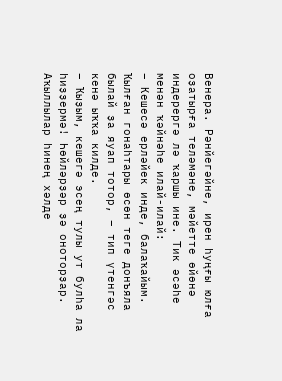Венера. Рәнйегәйне, ирен һуңғы юлға оҙатырға теләмәне, мәйетте өйөнә индерергә лә ҡаршы ине. Тик әсәһе менән ҡәйнәһе илай-илай:
– Кешесә ерләйек инде, балаҡайым. Ҡылған гонаһтары өсөн теге донъяла былай ҙа яуап тотор, – тип үтенгәс кенә ыҡҡа килде.
– Ҡыҙым, кешегә эсең тулы ут булһа ла һиҙҙермә! Һөйләрҙәр ҙә оноторҙар. Аҡыллылар һинең хәлде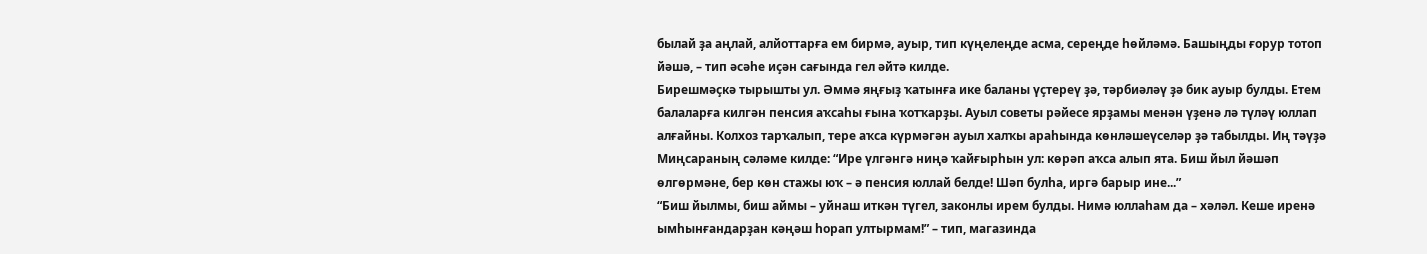былай ҙа аңлай, алйоттарға ем бирмә, ауыр, тип күңелеңде асма, сереңде һөйләмә. Башыңды ғорур тотоп йәшә, – тип әсәһе иҫән сағында гел әйтә килде.
Бирешмәҫкә тырышты ул. Әммә яңғыҙ ҡатынға ике баланы үҫтереү ҙә, тәрбиәләү ҙә бик ауыр булды. Етем балаларға килгән пенсия аҡсаһы ғына ҡотҡарҙы. Ауыл советы рәйесе ярҙамы менән үҙенә лә түләү юллап алғайны. Колхоз тарҡалып, тере аҡса күрмәгән ауыл халҡы араһында көнләшеүселәр ҙә табылды. Иң тәүҙә Миңсараның сәләме килде: “Ире үлгәнгә ниңә ҡайғырһын ул: көрәп аҡса алып ята. Биш йыл йәшәп өлгөрмәне, бер көн стажы юҡ – ә пенсия юллай белде! Шәп булһа, иргә барыр ине...”
“Биш йылмы, биш аймы – уйнаш иткән түгел, законлы ирем булды. Нимә юллаһам да – хәләл. Кеше иренә ымһынғандарҙан кәңәш һорап ултырмам!” – тип, магазинда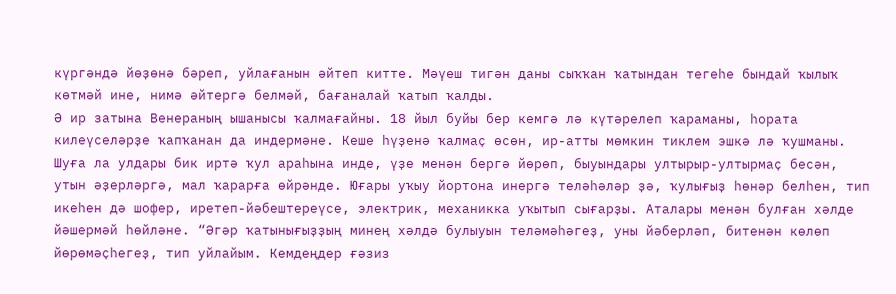күргәндә йөҙөнә бәреп, уйлағанын әйтеп китте. Мәүеш тигән даны сыҡҡан ҡатындан тегеһе бындай ҡылыҡ көтмәй ине, нимә әйтергә белмәй, бағаналай ҡатып ҡалды.
Ә ир затына Венераның ышанысы ҡалмағайны. 18 йыл буйы бер кемгә лә күтәрелеп ҡараманы, һората килеүселәрҙе ҡапҡанан да индермәне. Кеше һүҙенә ҡалмаҫ өсөн, ир-атты мөмкин тиклем эшкә лә ҡушманы. Шуға ла улдары бик иртә ҡул араһына инде, үҙе менән бергә йөрөп, быуындары ултырыр-ултырмаҫ бесән, утын әҙерләргә, мал ҡарарға өйрәнде. Юғары уҡыу йортона инергә теләһәләр ҙә, ҡулығыҙ һөнәр белһен, тип икеһен дә шофер, иретеп-йәбештереүсе, электрик, механикка уҡытып сығарҙы. Аталары менән булған хәлде йәшермәй һөйләне. “Әгәр ҡатынығыҙҙың минең хәлдә булыуын теләмәһәгеҙ, уны йәберләп, битенән көлөп йөрөмәҫһегеҙ, тип уйлайым. Кемдеңдер ғәзиз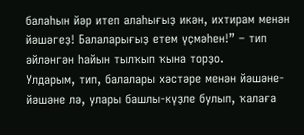балаһын йәр итеп алаһығыҙ икән, ихтирам менән йәшәгеҙ! Балаларығыҙ етем үҫмәһен!” – тип әйләнгән һайын тылҡып ҡына торҙо.
Улдарым, тип, балалары хәстәре менән йәшәне-йәшәне лә, улары башлы-күҙле булып, ҡалаға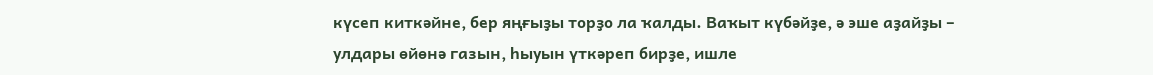күсеп киткәйне, бер яңғыҙы торҙо ла ҡалды. Ваҡыт күбәйҙе, ә эше аҙайҙы – улдары өйөнә газын, һыуын үткәреп бирҙе, ишле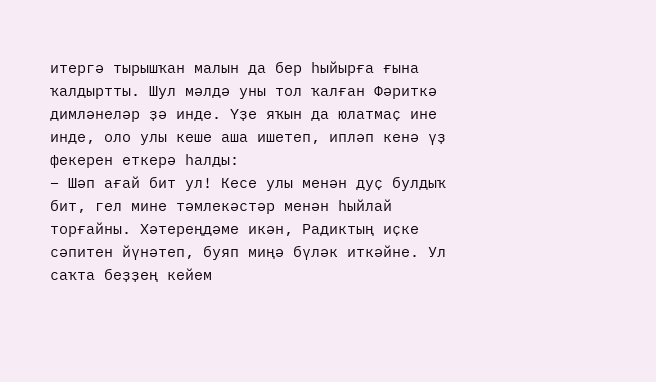итергә тырышҡан малын да бер һыйырға ғына ҡалдыртты. Шул мәлдә уны тол ҡалған Фәриткә димләнеләр ҙә инде. Үҙе яҡын да юлатмаҫ ине инде, оло улы кеше аша ишетеп, ипләп кенә үҙ фекерен еткерә һалды:
– Шәп ағай бит ул! Кесе улы менән дуҫ булдыҡ бит, гел мине тәмлекәстәр менән һыйлай торғайны. Хәтереңдәме икән, Радиктың иҫке сәпитен йүнәтеп, буяп миңә бүләк иткәйне. Ул саҡта беҙҙең кейем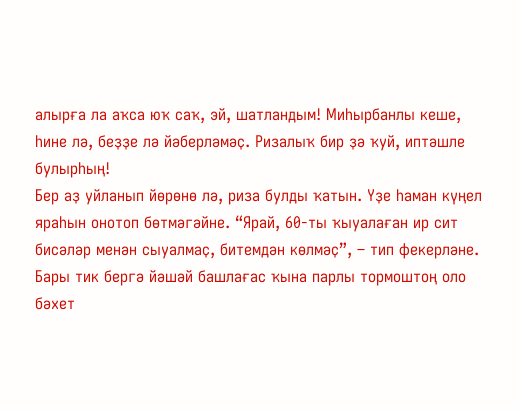алырға ла аҡса юҡ саҡ, эй, шатландым! Миһырбанлы кеше, һине лә, беҙҙе лә йәберләмәҫ. Ризалыҡ бир ҙә ҡуй, иптәшле булырһың!
Бер аҙ уйланып йөрөнө лә, риза булды ҡатын. Үҙе һаман күңел яраһын онотоп бөтмәгәйне. “Ярай, 60-ты ҡыуалаған ир сит бисәләр менән сыуалмаҫ, битемдән көлмәҫ”, – тип фекерләне. Бары тик бергә йәшәй башлағас ҡына парлы тормоштоң оло бәхет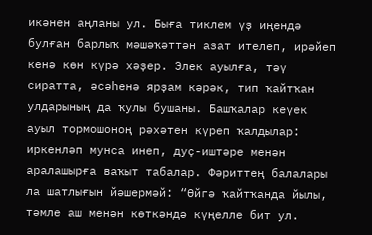икәнен аңланы ул. Быға тиклем үҙ иңендә булған барлыҡ мәшәҡәттән азат ителеп, ирәйеп кенә көн күрә хәҙер. Элек ауылға, тәү сиратта, әсәһенә ярҙам кәрәк, тип ҡайтҡан улдарының да ҡулы бушаны. Башҡалар кеүек ауыл тормошоноң рәхәтен күреп ҡалдылар: иркенләп мунса инеп, дуҫ-иштәре менән аралашырға ваҡыт табалар. Фәриттең балалары ла шатлығын йәшермәй: “Өйгә ҡайтҡанда йылы, тәмле аш менән көткәндә күңелле бит ул.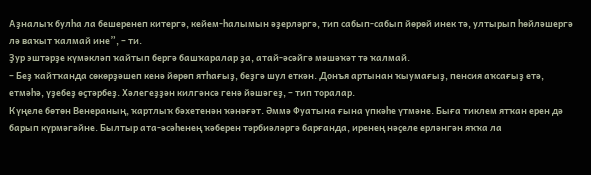Аҙналыҡ булһа ла бешеренеп китергә, кейем-һалымын әҙерләргә, тип сабып-сабып йөрөй инек тә, ултырып һөйләшергә лә ваҡыт ҡалмай ине”, – ти.
Ҙур эштәрҙе күмәкләп ҡайтып бергә башҡаралар ҙа, атай-әсәйгә мәшәҡәт тә ҡалмай.
– Беҙ ҡайтҡанда сөкөрҙәшеп кенә йөрөп ятһағыҙ, беҙгә шул еткән. Донъя артынан ҡыумағыҙ, пенсия аҡсағыҙ етә, етмәһә, үҙебеҙ өҫтәрбеҙ. Хәлегеҙҙән килгәнсә генә йәшәгеҙ, – тип торалар.
Күңеле бөтөн Венераның, ҡартлыҡ бәхетенән ҡәнәғәт. Әммә Фуатына ғына үпкәһе үтмәне. Быға тиклем ятҡан ерен дә барып күрмәгәйне. Былтыр ата-әсәһенең ҡәберен тәрбиәләргә барғанда, иренең нәҫеле ерләнгән яҡҡа ла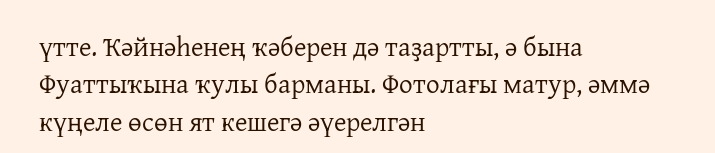үтте. Ҡәйнәһенең ҡәберен дә таҙартты, ә бына Фуаттыҡына ҡулы барманы. Фотолағы матур, әммә күңеле өсөн ят кешегә әүерелгән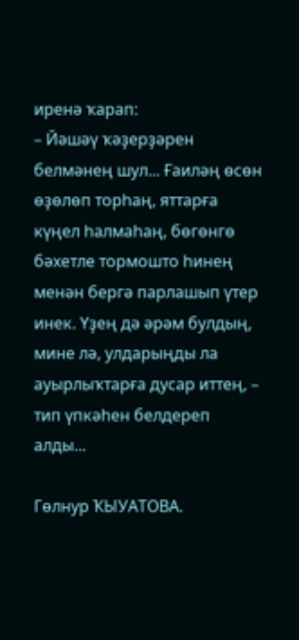иренә ҡарап:
– Йәшәү ҡәҙерҙәрен белмәнең шул... Ғаиләң өсөн өҙөлөп торһаң, яттарға күңел һалмаһаң, бөгөнгө бәхетле тормошто һинең менән бергә парлашып үтер инек. Үҙең дә әрәм булдың, мине лә, улдарыңды ла ауырлыҡтарға дусар иттең, – тип үпкәһен белдереп алды...

Гөлнур ҠЫУАТОВА.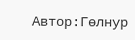Автор:Гөлнур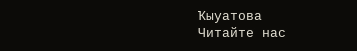Ҡыуатова
Читайте нас